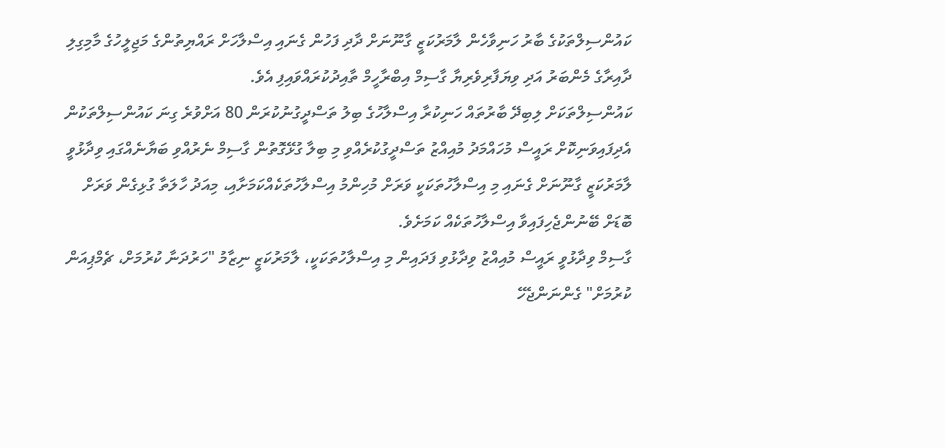ކައުންސިލްތަކުގެ ބާރު ހަނިވާހެން ލާމަރުކަޒީ ގާނޫނަށް ދާދި ފަހުން ގެނައި އިސްލާހަށް ރައްޔިތުންގެ މަޖިލީހުގެ މާމިގިލި ދާއިރާގެ މެންބަރު އަދި ވިޔަފާރިވެރިޔާ ގާސިމް އިބްރާހީމް ތާއިދުކުރައްވައިފި އެވެ.
ކައުންސިލްތަކަށް ލިބިދޭ ބާރުތައް ހަނިކުރާ އިސްލާހުގެ ބިލު ތަސްދީގުނުކުރަން 80 އަށްވުރެ ގިނަ ކައުންސިލްތަކުން އެދިފައިވަނިކޮށް ރައީސް މުހައްމަދު މުއިއްޒު ތަސްދީގުކުރެއްވި މި ބިލާ ގުޅޭގޮތުން ގާސިމް ނެރުއްވި ބަޔާނެއްގައި ވިދާޅުވީ ލާމަރުކަޒީ ގާނޫނަށް ގެނައި މި އިސްލާހުތަކަކީ ވަރަށް މުހިންމު އިސްލާހުތަކެއްކަމަށާއި، މިއަދު ހާލަތާ ގުޅިގެން ވަރަށް ބޮޑަށް ބޭނުންޖެހިފައިވާ އިސްލާހުތަކެއް ކަމަށެވެ.
ގާސިމް ވިދާޅުވީ ރައީސް މުއިއްޒު ވިދާޅުވި ފަދައިން މި އިސްލާހުތަކަކީ، ލާމަރުކަޒީ ނިޒާމު "ހަރުދަނާ ކުރުމަށް، ޗެމްޕިއަން ކުރުމަށް" ގެންނަންޖެހޭ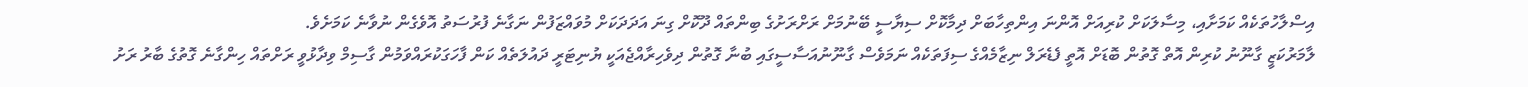އިސްލާހުތަކެއް ކަމަށާއި، މިސާލަކަށް ކުރިއަށް އޮންނަ އިންތިހާބަށް ދިމާކޮށް ސިޔާސީ ބޭނުމަށް ރަށްރަށުގެ ބިންތައް ދޫކޮށް ގިނަ އަދަދަކަށް މުވައްޒަފުން ނަގާނެ ފުރުސަތު އޮވެގެން ނުވާނެ ކަމަށެވެ.
ލާމަރުކަޒީ ގާނޫނު ކުރިން އޮތް ގޮތުން ބޮޑަށް އޮތީ ފެޑެރަލް ނިޒާމެއްގެ ސިފަތަކެއް ނަމަވެސް ގާނޫނުއަސާސީގައި ބުނާ ގޮތުން ދިވެހިރާއްޖެއަކީ ޔުނިޓަރީ ދައުލަތެއް ކަން ފާހަގަކުރައްވަމުން ގާސިމް ވިދާޅުވީ ރަށްތައް ހިންގާނެ ގޮތުގެ ބާރު ރަށު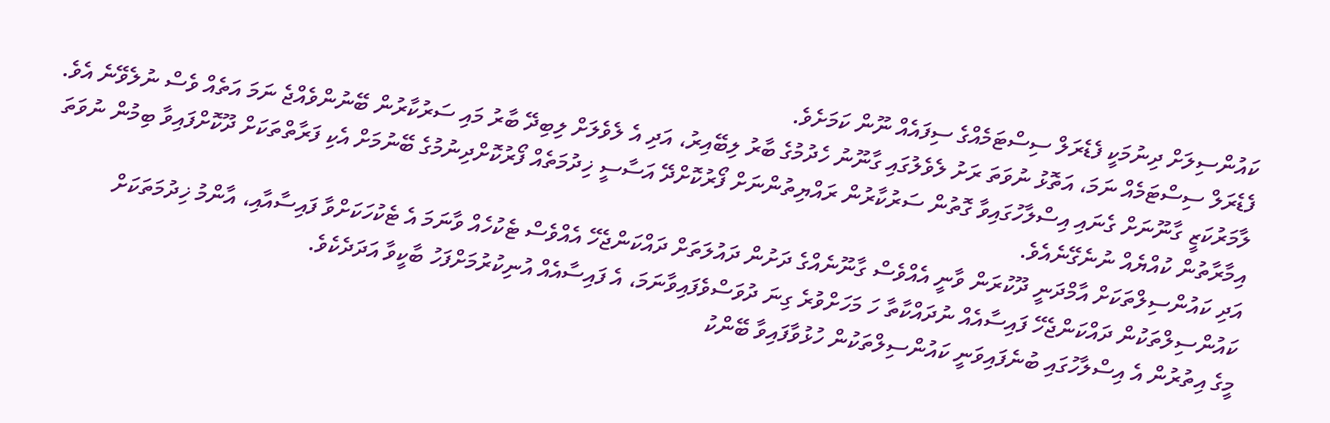ކައުންސިލަށް ދިނުމަކީ ފެޑެރަލް ސިސްޓަމެއްގެ ސިފައެއް ނޫން ކަމަށެވެ.
ފެޑެރަލް ސިސްޓަމެއް ނަމަ، އަތޮޅު ނުވަތަ ރަށު ލެވެލުގައި ގާނޫނު ހެދުމުގެ ބާރު ލިބޭއިރު، އަދި އެ ލެވެލަށް ލިބިދޭ ބާރު މައި ސަރުކާރުން ބޭނުންވެއްޖެ ނަމަ އަތެއް ވެސް ނުލެވޭނެ އެވެ.
ލާމަރުކަޒީ ގާނޫނަށް ގެނައި އިސްލާހުގައިވާ ގޮތުން ސަރުކާރުން ރައްޔިތުންނަށް ފޯރުކޮށްދޭ އަސާސީ ޚިދުމަތެއް ފޯރުކޮށްދިނުމުގެ ބޭނުމަށް އެކި ފަރާތްތަކަށް ދޫކޮށްފައިވާ ބިމުން ނުވަތަ އިމާރާތުން ކުއްޔެއް ނުނެގޭނެއެވެ.
އަދި ކައުންސިލްތަކަށް އާމްދަނީ ދޫކުރަން ވާނީ އެއްވެސް ގާނޫނެއްގެ ދަށުން ދައުލަތަށް ދައްކަންޖެހޭ އެއްވެސް ޓެކުހެއް ވާނަމަ އެ ޓެކުހަކަށްވާ ފައިސާއާއި، އާންމު ޚިދުމަތަކަށް ކައުންސިލްތަކުން ދައްކަންޖެހޭ ފައިސާއެއް ނުދައްކާތާ ހަ މަހަށްވުރެ ގިނަ ދުވަސްވެފައިވާނަމަ، އެ ފައިސާއެއް އުނިކުރުމަށްފަހު ބާކީވާ އަދަދެކެވެ.
މީގެ އިތުރުން އެ އިސްލާހުގައި ބުނެފައިވަނީ ކައުންސިލްތަކުން ހުޅުވާފައިވާ ބޭންކު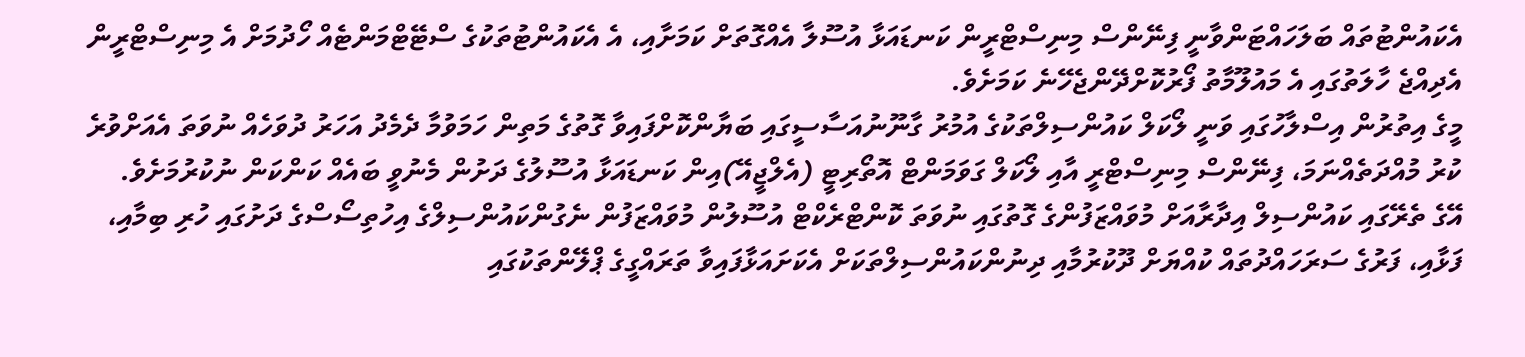އެކައުންޓުތައް ބަލަހައްޓަންވާނީ ފިނޭންސް މިނިސްޓްރީން ކަނޑައަޅާ އުސޫލާ އެއްގޮތަށް ކަމަށާއި، އެ އެކައުންޓުތަކުގެ ސްޓޭޓްމަންޓެއް ހޯދުމަށް އެ މިނިސްޓްރީން އެދިއްޖެ ހާލަތުގައި އެ މައުލޫމާތު ފޯރުކޮށްދޭންޖެހޭނެ ކަމަށެވެ.
މީގެ އިތުރުން އިސްލާހުގައި ވަނީ ލޯކަލް ކައުންސިލްތަކުގެ އުމުރު ގާނޫނުއަސާސީގައި ބަޔާންކޮށްފައިވާ ގޮތުގެ މަތިން ހަމަވުމާ ދެމެދު އަހަރު ދުވަހެއް ނުވަތަ އެއަށްވުރެ ކުރު މުއްދަތެއްނަމަ، ފިނޭންސް މިނިސްޓްރީ އާއި ލޯކަލް ގަވަމަންޓް އޮތޯރިޓީ (އެލްޖީއޭ)އިން ކަނޑައަޅާ އުސޫލުގެ ދަށުން މެނުވީ ބައެއް ކަންކަން ނުކުރުމަށެވެ.
އޭގެ ތެރޭގައި ކައުންސިލް އިދާރާއަށް މުވައްޒަފުންގެ ގޮތުގައި ނުވަތަ ކޮންޓްރެކްޓް އުސޫލުން މުވައްޒަފުން ނެގުންކައުންސިލްގެ އިހުތިސޯސްގެ ދަށުގައި ހުރި ބިމާއި، ފަޅާއި، ފަރުގެ ސަރަހައްދުތައް ކުއްޔަށް ދޫކުރުމާއި ދިނުންކައުންސިލްތަކަށް އެކަށައަޅާފައިވާ ތަރައްގީގެ ޕްލޭންތަކުގައި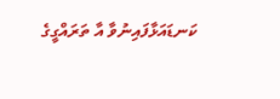ކަނޑައަޅާފައިނުވާ އާ ތަރައްގީގެ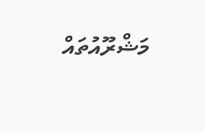މަޝްރޫއުތައް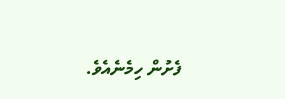ފެށުން ހިމެނެއެވެ.